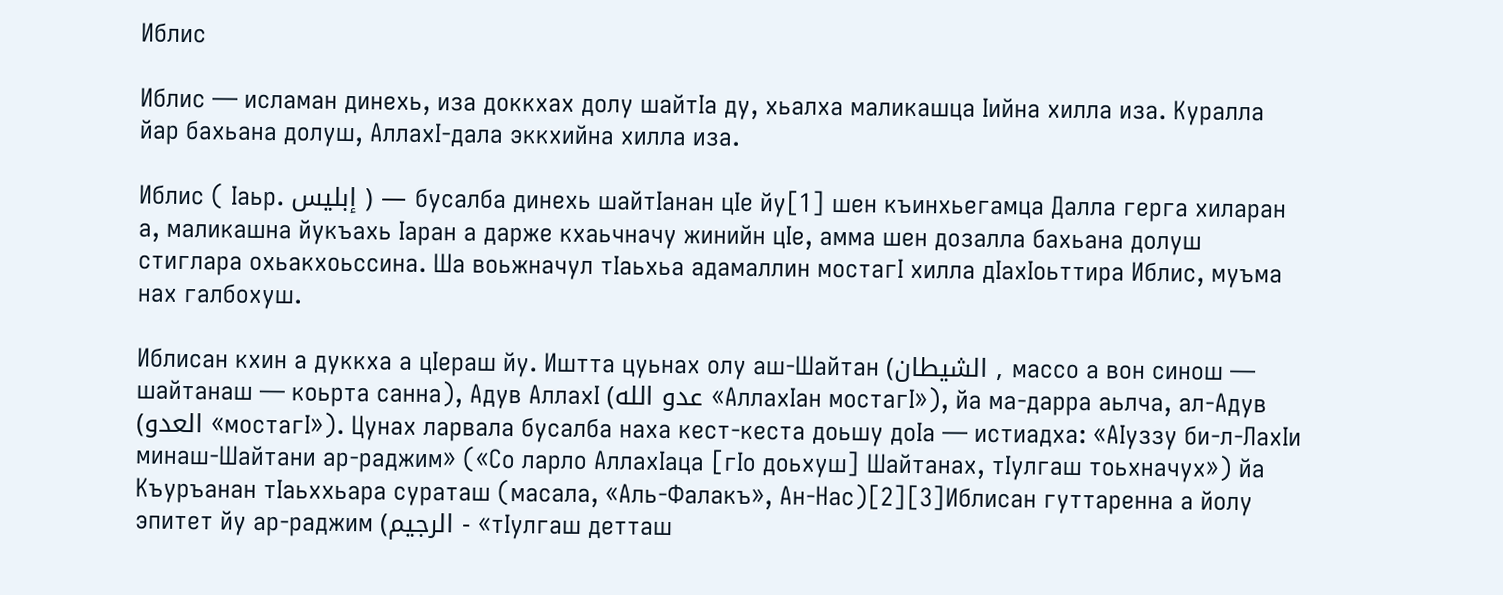Иблис

Иблис — исламан динехь, иза доккхах долу шайтӀа ду, хьалха маликашца Ӏийна хилла иза. Куралла йар бахьана долуш, АллахӀ-дала эккхийна хилла иза.

Иблис ( Ӏаьр. إبليس ) — бусалба динехь шайтӀанан цӀе йу[1] шен къинхьегамца Далла герга хиларан а, маликашна йукъахь Ӏаран а дарже кхаьчначу жинийн цӀе, амма шен дозалла бахьана долуш стиглара охьакхоьссина. Ша воьжначул тӀаьхьа адамаллин мостагӀ хилла дӀахӀоьттира Иблис, муъма нах галбохуш.

Иблисан кхин а дуккха а цӀераш йу. Иштта цуьнах олу аш-Шайтан (الشيطان , массо а вон синош — шайтанаш — коьрта санна), Адув АллахӀ (عدو الله «АллахӀан мостагӀ»), йа ма-дарра аьлча, ал-Адув (العدو «мостагӀ»). Цунах ларвала бусалба наха кест-кеста доьшу доӀа — истиадха: «АӀуззу би-л-ЛахӀи минаш-Шайтани ар-раджим» («Со ларло АллахӀаца [гӀо доьхуш] Шайтанах, тӀулгаш тоьхначух») йа Къуръанан тӀаьххьара сураташ (масала, «Аль-Фалакъ», Ан-Нас)[2][3]Иблисан гуттаренна а йолу эпитет йу ар-раджим (الرجيم - «тӀулгаш детташ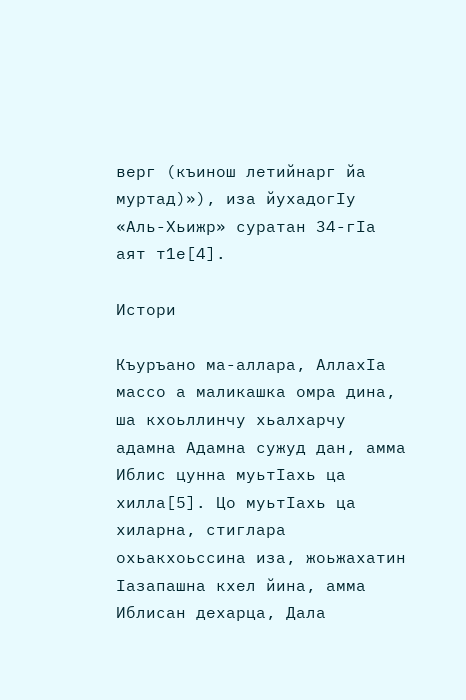верг (къинош летийнарг йа муртад)»), иза йухадогӀу «Аль-Хьижр» суратан 34-гӀа аят т1е[4].

Истори

Къуръано ма-аллара, АллахӀа массо а маликашка омра дина, ша кхоьллинчу хьалхарчу адамна Адамна сужуд дан, амма Иблис цунна муьтӀахь ца хилла[5]. Цо муьтӀахь ца хиларна, стиглара охьакхоьссина иза, жоьжахатин Ӏазапашна кхел йина, амма Иблисан дехарца, Дала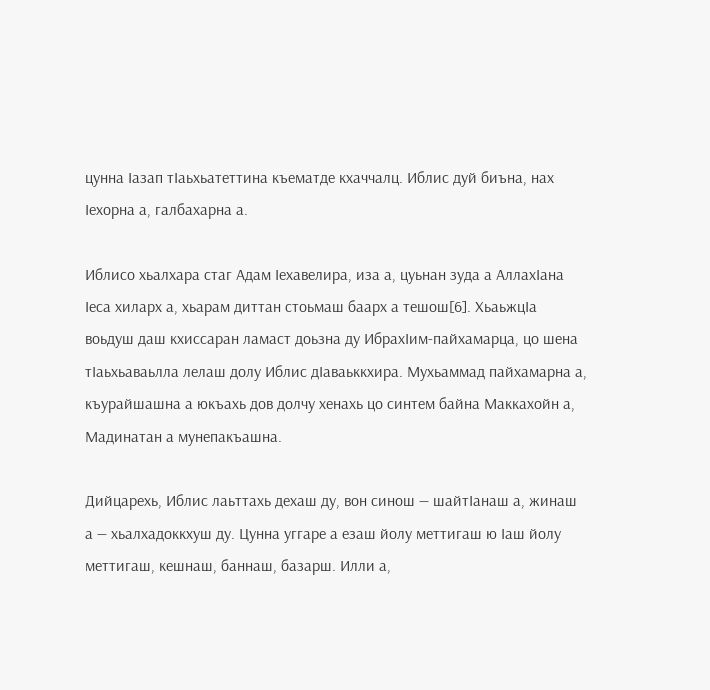цунна Ӏазап тӀаьхьатеттина къематде кхаччалц. Иблис дуй биъна, нах Ӏехорна а, галбахарна а.

Иблисо хьалхара стаг Адам Ӏехавелира, иза а, цуьнан зуда а АллахӀана Ӏеса хиларх а, хьарам диттан стоьмаш баарх а тешош[6]. ХьаьжцӀа воьдуш даш кхиссаран ламаст доьзна ду ИбрахӀим-пайхамарца, цо шена тӀаьхьаваьлла лелаш долу Иблис дӀаваьккхира. Мухьаммад пайхамарна а, къурайшашна а юкъахь дов долчу хенахь цо синтем байна Маккахойн а, Мадинатан а мунепакъашна.

Дийцарехь, Иблис лаьттахь дехаш ду, вон синош — шайтӀанаш а, жинаш а — хьалхадоккхуш ду. Цунна уггаре а езаш йолу меттигаш ю Ӏаш йолу меттигаш, кешнаш, баннаш, базарш. Илли а,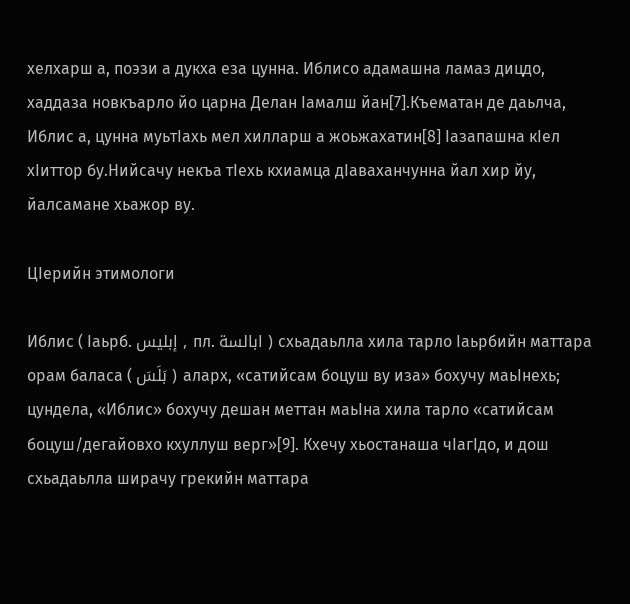хелхарш а, поэзи а дукха еза цунна. Иблисо адамашна ламаз дицдо, хаддаза новкъарло йо царна Делан Ӏамалш йан[7].Къематан де даьлча, Иблис а, цунна муьтӀахь мел хилларш а жоьжахатин[8] Ӏазапашна кӀел хӀиттор бу.Нийсачу некъа тӀехь кхиамца дӀаваханчунна йал хир йу, йалсамане хьажор ву.

ЦӀерийн этимологи

Иблис ( Ӏаьрб. إبليس , пл. ابالسة ) схьадаьлла хила тарло Ӏаьрбийн маттара орам баласа ( بَلَسَ ) аларх, «сатийсам боцуш ву иза» бохучу маьӀнехь; цундела, «Иблис» бохучу дешан меттан маьӀна хила тарло «сатийсам боцуш/дегайовхо кхуллуш верг»[9]. Кхечу хьостанаша чӀагӀдо, и дош схьадаьлла ширачу грекийн маттара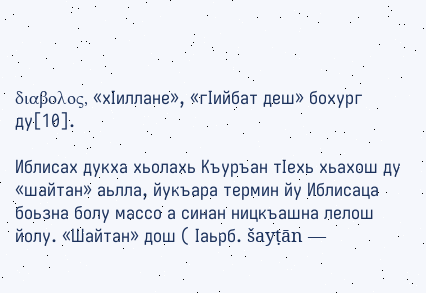διαβολος, «хӀиллане», «гӀийбат деш» бохург ду[10].

Иблисах дукха хьолахь Къуръан тӀехь хьахош ду «шайтан» аьлла, йукъара термин йу Иблисаца боьзна болу массо а синан ницкъашна лелош йолу. «Шайтан» дош ( Ӏаьрб. šayṭān —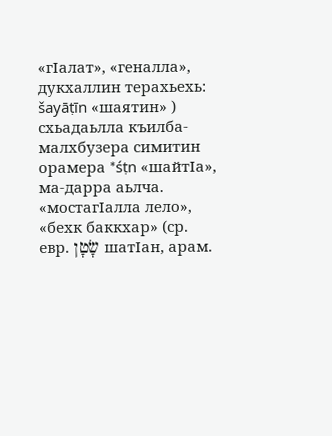«гӀалат», «геналла», дукхаллин терахьехь: šayāṭīn «шаятин» ) схьадаьлла къилба-малхбузера симитин орамера *śṭn «шайтӀа», ма-дарра аьлча. «мостагӀалла лело», «бехк баккхар» (ср. евр. שָׂטָן шатӀан, арам.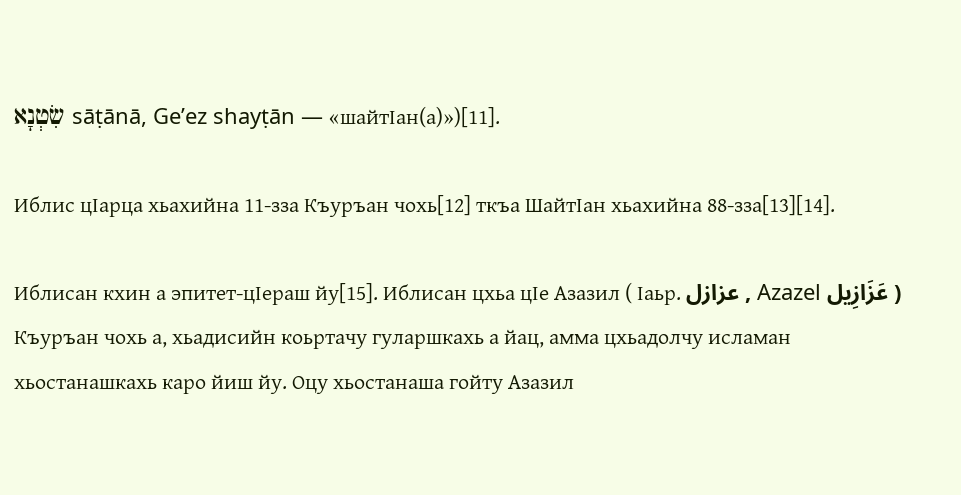שִׂטְנָא sāṭānā, Ge’ez shayṭān — «шайтӀан(а)»)[11].

Иблис цӀарца хьахийна 11-зза Къуръан чохь[12] ткъа ШайтӀан хьахийна 88-зза[13][14].

Иблисан кхин а эпитет-цӀераш йу[15]. Иблисан цхьа цӀе Азазил ( Ӏаьр. عزازل , Azazel عَزَازِيل ) Къуръан чохь а, хьадисийн коьртачу гуларшкахь а йац, амма цхьадолчу исламан хьостанашкахь каро йиш йу. Оцу хьостанаша гойту Азазил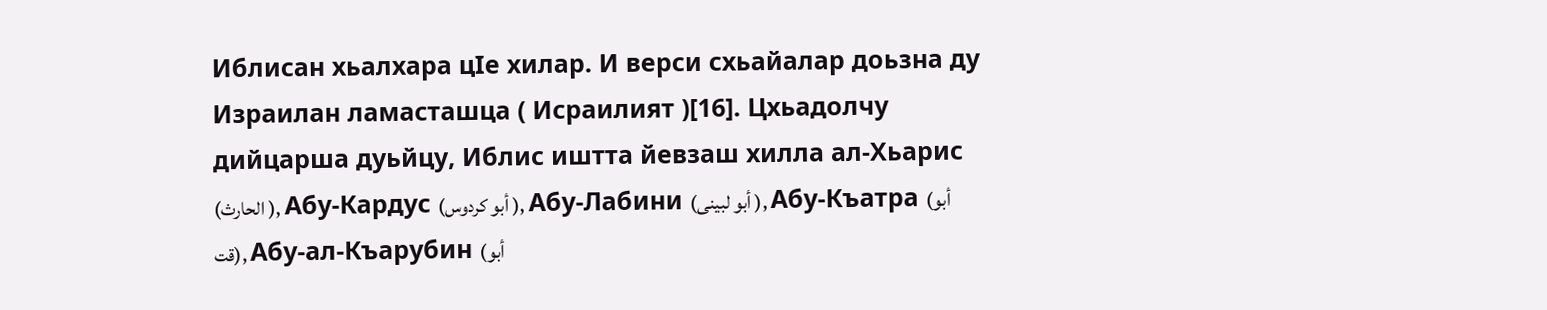Иблисан хьалхара цӀе хилар. И верси схьайалар доьзна ду Израилан ламасташца ( Исраилият )[16]. Цхьадолчу дийцарша дуьйцу, Иблис иштта йевзаш хилла ал-Хьарис (الحارث ), Абу-Кардус (أبو كردوس ), Абу-Лабини (أبو لبينى ), Абу-Къатра (أبو قت), Абу-ал-Къарубин (أبو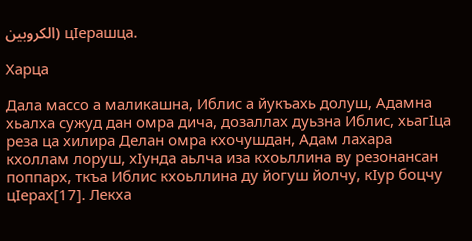الكروبين) цӀерашца.

Харца

Дала массо а маликашна, Иблис а йукъахь долуш, Адамна хьалха сужуд дан омра дича, дозаллах дуьзна Иблис, хьагӀца реза ца хилира Делан омра кхочушдан, Адам лахара кхоллам лоруш, хӀунда аьлча иза кхоьллина ву резонансан поппарх, ткъа Иблис кхоьллина ду йогуш йолчу, кӀур боцчу цӀерах[17]. Лекха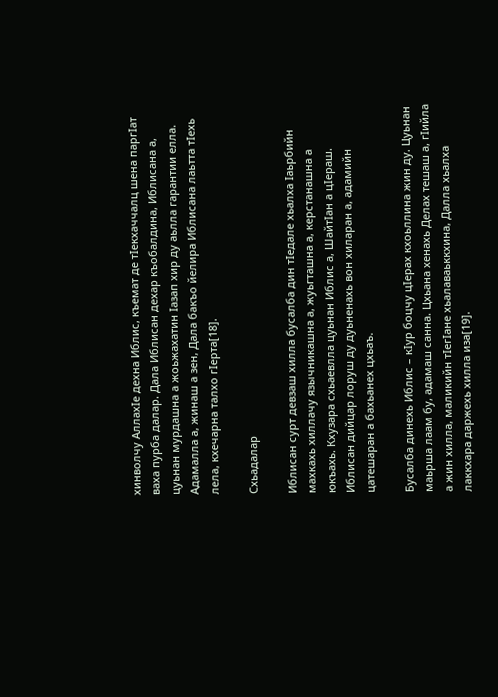хинволчу АллахӀе дехна Иблис, къемат де тӀекхаччалц шена паргӀат ваха пурба далар. Дала Иблисан дехар къобалдина, Иблисана а, цуьнан мурдашна а жоьжахатин Ӏазап хир ду аьлла гарантии елла. Адамалла а, жинаш а зен, Дала бакъо йелира Иблисана лаьтта тӀехь лела, кхечарна талхо гӀерта[18].

Схьадалар

Иблисан сурт девзаш хилла бусалба дин тӀедале хьалха Ӏаьрбийн махкахь хиллачу язычникашна а, жуьгташна а, керстанашна а юкъахь. Кхузара схьаевлла цуьнан Иблис а, ШайтӀан а цӀераш. Иблисан дийцар лоруш ду дуьненахь вон хиларан а, адамийн цатешаран а бахьанех цхьаъ.

Бусалба динехь Иблис – кӀур боцчу цӀерах кхоьллина жин ду. Цуьнан маьрша лаам бу, адамаш санна. Цхьана хенахь Делах тешаш а, гӀийла а жин хилла, маликийн тӀегӀане хьалаваьккхина, Далла хьалха лаккхара даржехь хилла иза[19].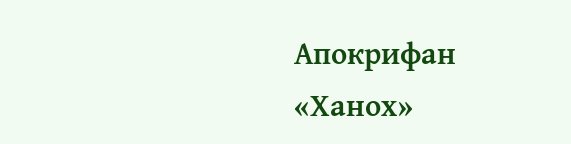Апокрифан «Ханох»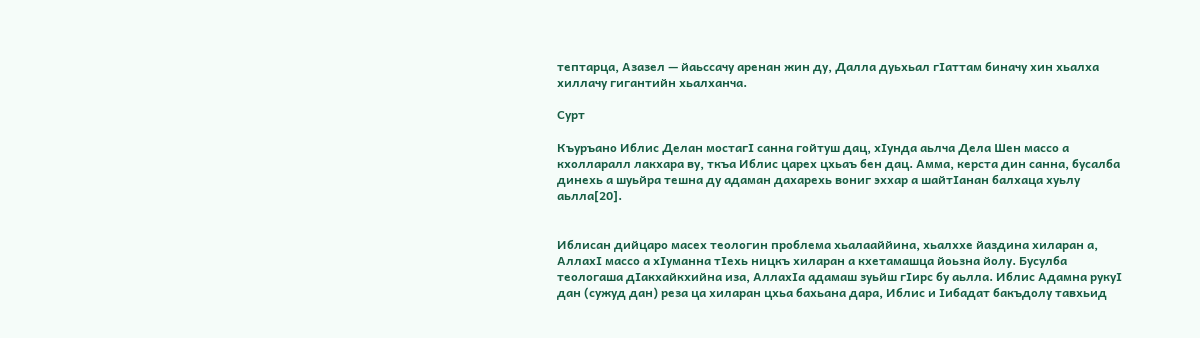тептарца, Азазел — йаьссачу аренан жин ду, Далла дуьхьал гӀаттам биначу хин хьалха хиллачу гигантийн хьалханча.

Сурт

Къуръано Иблис Делан мостагӀ санна гойтуш дац, хӀунда аьлча Дела Шен массо а кхолларалл лакхара ву, ткъа Иблис царех цхьаъ бен дац. Амма, керста дин санна, бусалба динехь а шуьйра тешна ду адаман дахарехь вониг эххар а шайтӀанан балхаца хуьлу аьлла[20].


Иблисан дийцаро масех теологин проблема хьалааййина, хьалххе йаздина хиларан а, АллахӀ массо а хӀуманна тӀехь ницкъ хиларан а кхетамашца йоьзна йолу. Бусулба теологаша дӀакхайкхийна иза, АллахӀа адамаш зуьйш гӀирс бу аьлла. Иблис Адамна рукуӀ дан (сужуд дан) реза ца хиларан цхьа бахьана дара, Иблис и Ӏибадат бакъдолу тавхьид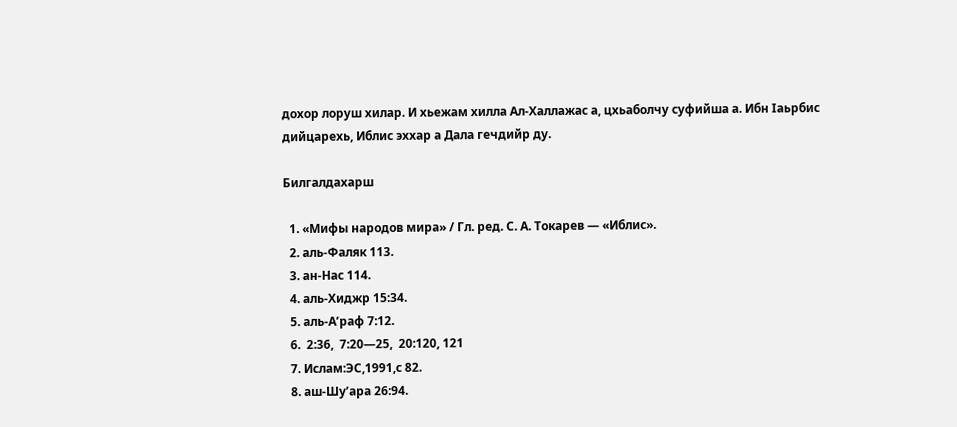дохор лоруш хилар. И хьежам хилла Ал-Халлажас а, цхьаболчу суфийша а. Ибн Ӏаьрбис дийцарехь, Иблис эххар а Дала гечдийр ду.

Билгалдахарш

  1. «Мифы народов мира» / Гл. ред. С. А. Токарев — «Иблис».
  2. аль-Фаляк 113.
  3. ан-Нас 114.
  4. аль-Хиджр 15:34.
  5. аль-А’раф 7:12.
  6.  2:36,  7:20—25,  20:120, 121
  7. Ислам:ЭС,1991,с 82.
  8. аш-Шу’ара 26:94.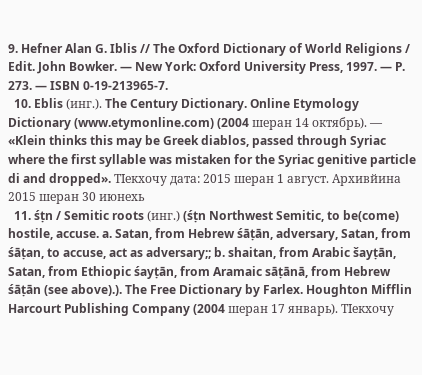9. Hefner Alan G. Iblis // The Oxford Dictionary of World Religions / Edit. John Bowker. — New York: Oxford University Press, 1997. — P. 273. — ISBN 0-19-213965-7.
  10. Eblis (инг.). The Century Dictionary. Online Etymology Dictionary (www.etymonline.com) (2004 шеран 14 октябрь). — «Klein thinks this may be Greek diablos, passed through Syriac where the first syllable was mistaken for the Syriac genitive particle di and dropped». ТӀекхочу дата: 2015 шеран 1 август. Архивйина 2015 шеран 30 июнехь
  11. śṭn / Semitic roots (инг.) (śṭn Northwest Semitic, to be(come) hostile, accuse. a. Satan, from Hebrew śāṭān, adversary, Satan, from śāṭan, to accuse, act as adversary;; b. shaitan, from Arabic šayṭān, Satan, from Ethiopic śayṭān, from Aramaic sāṭānā, from Hebrew śāṭān (see above).). The Free Dictionary by Farlex. Houghton Mifflin Harcourt Publishing Company (2004 шеран 17 январь). ТӀекхочу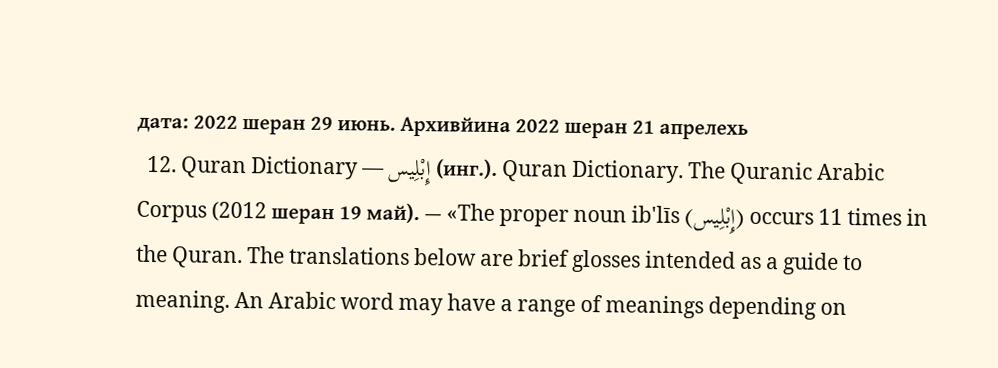дата: 2022 шеран 29 июнь. Архивйина 2022 шеран 21 апрелехь
  12. Quran Dictionary — إِبْلِيس (инг.). Quran Dictionary. The Quranic Arabic Corpus (2012 шеран 19 май). — «The proper noun ib'līs (إِبْلِيس) occurs 11 times in the Quran. The translations below are brief glosses intended as a guide to meaning. An Arabic word may have a range of meanings depending on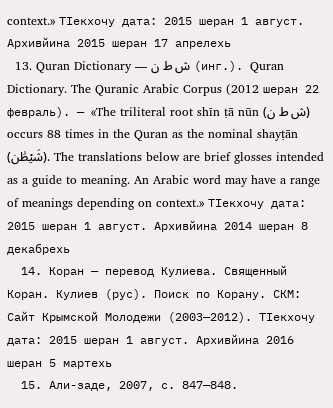context.» ТӀекхочу дата: 2015 шеран 1 август. Архивйина 2015 шеран 17 апрелехь
  13. Quran Dictionary — ش ط ن (инг.). Quran Dictionary. The Quranic Arabic Corpus (2012 шеран 22 февраль). — «The triliteral root shīn ṭā nūn (ش ط ن) occurs 88 times in the Quran as the nominal shayṭān (شَيْطَٰن). The translations below are brief glosses intended as a guide to meaning. An Arabic word may have a range of meanings depending on context.» ТӀекхочу дата: 2015 шеран 1 август. Архивйина 2014 шеран 8 декабрехь
  14. Коран — перевод Кулиева. Священный Коран. Кулиев (рус). Поиск по Корану. СКМ: Сайт Крымской Молодежи (2003—2012). ТӀекхочу дата: 2015 шеран 1 август. Архивйина 2016 шеран 5 мартехь
  15. Али-заде, 2007, с. 847—848.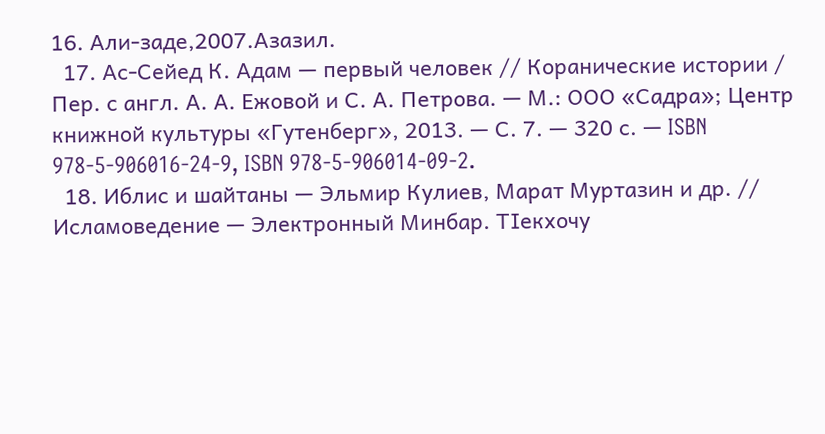16. Али-заде,2007.Азазил.
  17. Ас-Сейед К. Адам — первый человек // Коранические истории / Пер. с англ. А. А. Ежовой и С. А. Петрова. — М.: ООО «Садра»; Центр книжной культуры «Гутенберг», 2013. — С. 7. — 320 с. — ISBN 978-5-906016-24-9, ISBN 978-5-906014-09-2.
  18. Иблис и шайтаны — Эльмир Кулиев, Марат Муртазин и др. // Исламоведение — Электронный Минбар. ТӀекхочу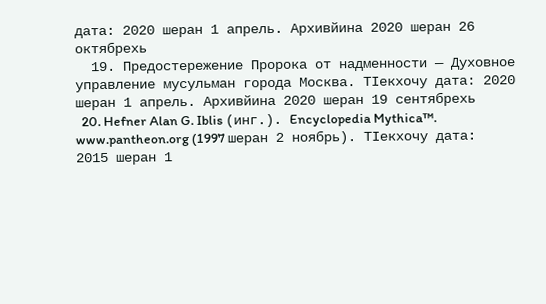дата: 2020 шеран 1 апрель. Архивйина 2020 шеран 26 октябрехь
  19. Предостережение Пророка от надменности — Духовное управление мусульман города Москва. ТӀекхочу дата: 2020 шеран 1 апрель. Архивйина 2020 шеран 19 сентябрехь
  20. Hefner Alan G. Iblis (инг.). Encyclopedia Mythica™. www.pantheon.org (1997 шеран 2 ноябрь). ТӀекхочу дата: 2015 шеран 1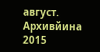август. Архивйина 2015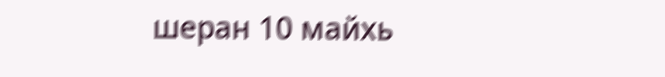шеран 10 майхь